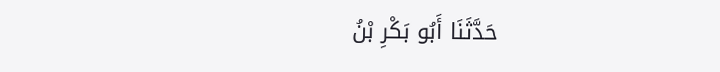حَدَّثَنَا أَبُو بَكْرِ بْنُ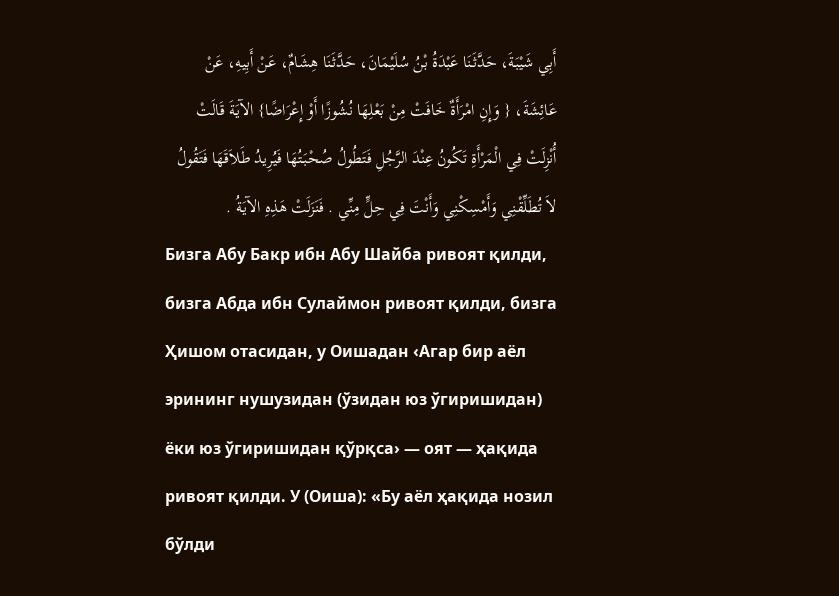أَبِي شَيْبَةَ، حَدَّثَنَا عَبْدَةُ بْنُ سُلَيْمَانَ، حَدَّثَنَا هِشَامٌ، عَنْ أَبِيهِ، عَنْ عَائِشَةَ، { وَإِنِ امْرَأَةٌ خَافَتْ مِنْ بَعْلِهَا نُشُوزًا أَوْ إِعْرَاضًا} الآيَةَ قَالَتْ أُنْزِلَتْ فِي الْمَرْأَةِ تَكُونُ عِنْدَ الرَّجُلِ فَتَطُولُ صُحْبَتُهَا فَيُرِيدُ طَلاَقَهَا فَتَقُولُ لاَ تُطَلِّقْنِي وَأَمْسِكْنِي وَأَنْتَ فِي حِلٍّ مِنِّي . فَنَزَلَتْ هَذِهِ الآيَةُ .
Бизга Абу Бакр ибн Абу Шайба ривоят қилди, бизга Абда ибн Сулаймон ривоят қилди, бизга Ҳишом отасидан, у Оишадан ‹Агар бир аёл эрининг нушузидан (ўзидан юз ўгиришидан) ёки юз ўгиришидан қўрқса› — оят — ҳақида ривоят қилди. У (Оиша): «Бу аёл ҳақида нозил бўлди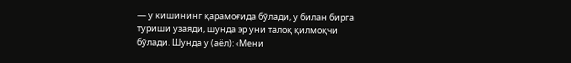— у кишининг қарамоғида бўлади, у билан бирга туриши узаяди, шунда эр уни талоқ қилмоқчи бўлади. Шунда у (аёл): ‹Мени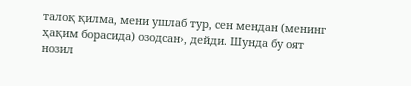талоқ қилма, мени ушлаб тур, сен мендан (менинг ҳақим борасида) озодсан›, дейди. Шунда бу оят нозил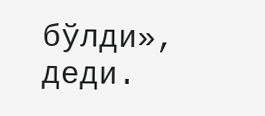бўлди», деди.